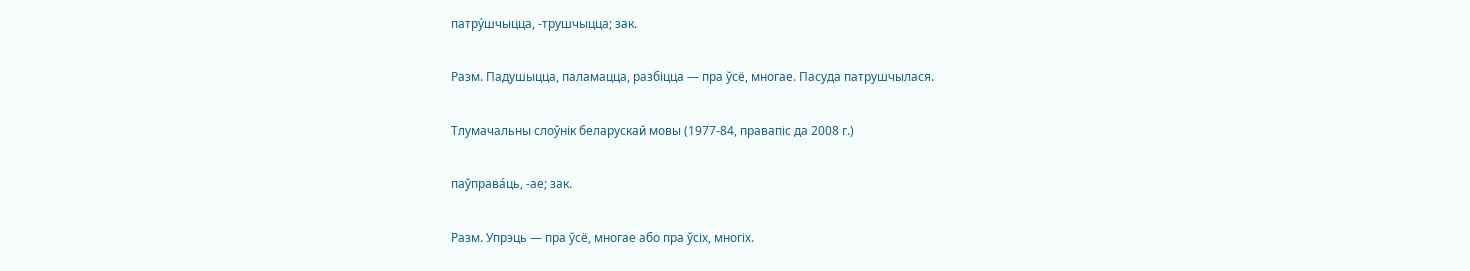патру́шчыцца, ‑трушчыцца; зак.

Разм. Падушыцца, паламацца, разбіцца — пра ўсё, многае. Пасуда патрушчылася.

Тлумачальны слоўнік беларускай мовы (1977-84, правапіс да 2008 г.)

паўправа́ць, ‑ае; зак.

Разм. Упрэць — пра ўсё, многае або пра ўсіх, многіх.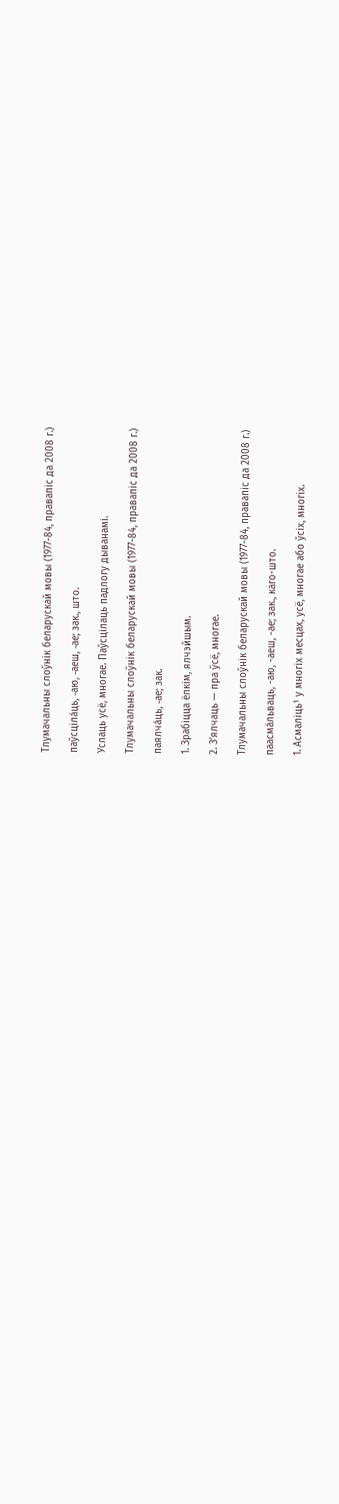Тлумачальны слоўнік беларускай мовы (1977-84, правапіс да 2008 г.)

паўсціла́ць, ‑аю, ‑аеш, ‑ае; зак., што.

Услаць усё, многае. Паўсцілаць падлогу дыванамі.

Тлумачальны слоўнік беларускай мовы (1977-84, правапіс да 2008 г.)

паялча́ць, ‑ае; зак.

1. Зрабіцца ёлкім, ялчэйшым.

2. З’ялчаць — пра ўсё, многае.

Тлумачальны слоўнік беларускай мовы (1977-84, правапіс да 2008 г.)

паасма́льваць, -аю, -аеш, -ае; зак., каго-што.

1. Асмаліць¹ у многіх месцах, усё, многае або ўсіх, многіх.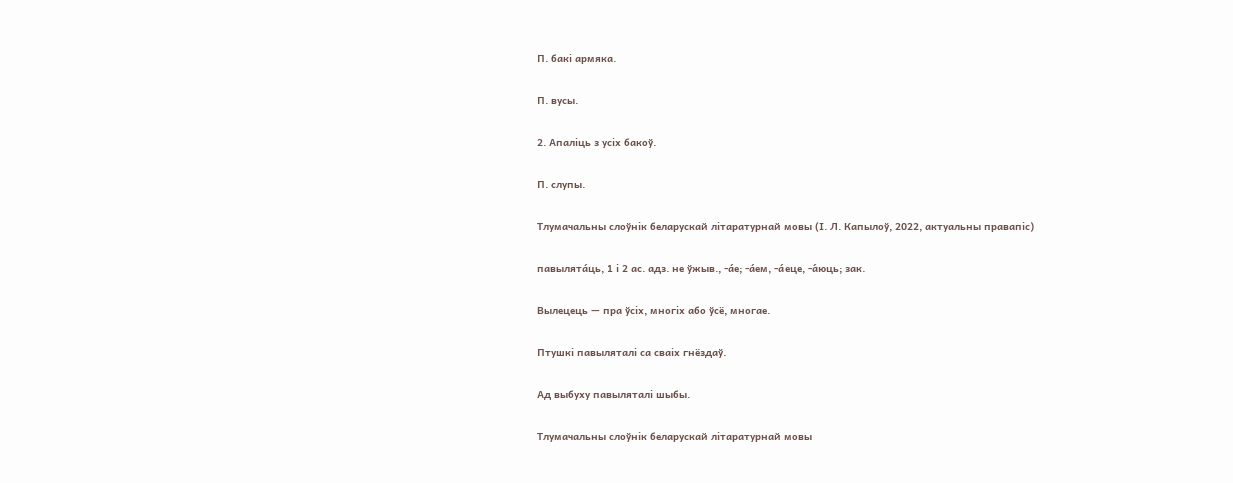П. бакі армяка.

П. вусы.

2. Апаліць з усіх бакоў.

П. слупы.

Тлумачальны слоўнік беларускай літаратурнай мовы (І. Л. Капылоў, 2022, актуальны правапіс)

павылята́ць, 1 і 2 ас. адз. не ўжыв., -а́е; -а́ем, -а́еце, -а́юць; зак.

Вылецець — пра ўсіх, многіх або ўсё, многае.

Птушкі павыляталі са сваіх гнёздаў.

Ад выбуху павыляталі шыбы.

Тлумачальны слоўнік беларускай літаратурнай мовы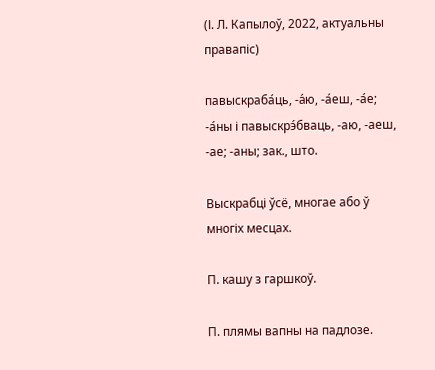(І. Л. Капылоў, 2022, актуальны правапіс)

павыскраба́ць, -а́ю, -а́еш, -а́е; -а́ны і павыскрэ́бваць, -аю, -аеш, -ае; -аны; зак., што.

Выскрабці ўсё, многае або ў многіх месцах.

П. кашу з гаршкоў.

П. плямы вапны на падлозе.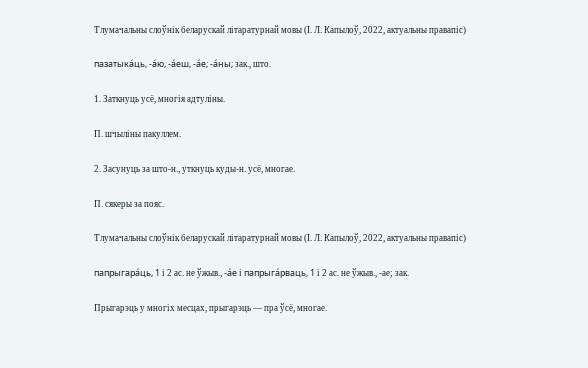Тлумачальны слоўнік беларускай літаратурнай мовы (І. Л. Капылоў, 2022, актуальны правапіс)

пазатыка́ць, -а́ю, -а́еш, -а́е; -а́ны; зак., што.

1. Заткнуць усё, многія адтуліны.

П. шчыліны пакуллем.

2. Засунуць за што-н., уткнуць куды-н. усё, многае.

П. сякеры за пояс.

Тлумачальны слоўнік беларускай літаратурнай мовы (І. Л. Капылоў, 2022, актуальны правапіс)

папрыгара́ць, 1 і 2 ас. не ўжыв., -а́е і папрыга́рваць, 1 і 2 ас. не ўжыв., -ае; зак.

Прыгарэць у многіх месцах, прыгарэць — пра ўсё, многае.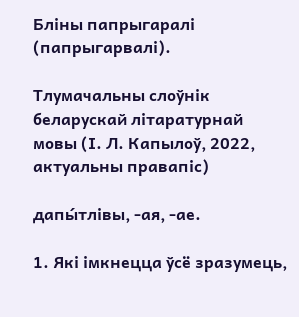Бліны папрыгаралі (папрыгарвалі).

Тлумачальны слоўнік беларускай літаратурнай мовы (І. Л. Капылоў, 2022, актуальны правапіс)

дапы́тлівы, -ая, -ае.

1. Які імкнецца ўсё зразумець,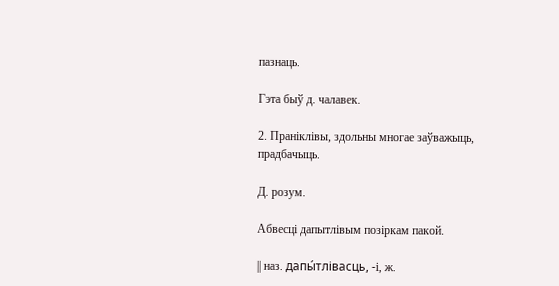пазнаць.

Гэта быў д. чалавек.

2. Праніклівы, здольны многае заўважыць, прадбачыць.

Д. розум.

Абвесці дапытлівым позіркам пакой.

|| наз. дапы́тлівасць, -і, ж.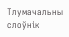Тлумачальны слоўнік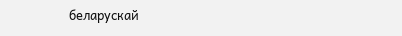беларускай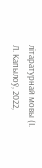літаратурнай мовы (І. Л. Капылоў, 2022,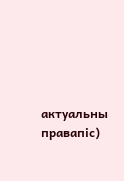актуальны правапіс)